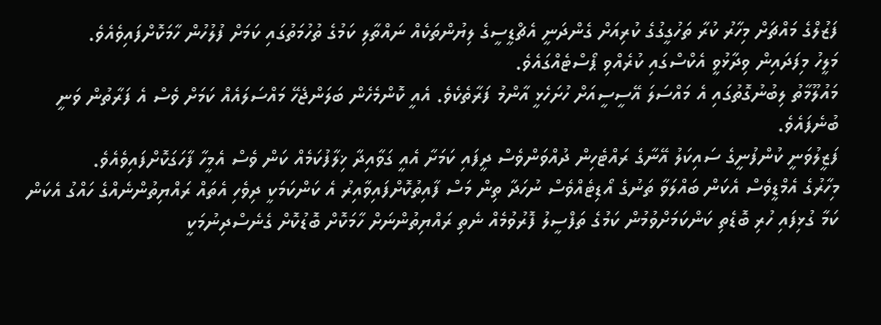ފަޒުލްގެ މައްޗަށް މިހާރު ކުރާ ތަހުގީގުގެ ކުރިއަށް ގެންދަނީ އެޗްޑީސީގެ ލިޔުންތަކެއް ނައްތާލި ކަމުގެ ތުހުމަތުގައި ކަމަށް ފުލުހުން ހާމަކޮށްފައިވެއެވެ.
މަލީހު މިފަދައިން ވިދާޅުވީ އެކްސްގައި ކުރެއްވި ޕޯސްޓެއްގައެވެ.
މައުލޫމާތު ލިބުނުގޮތުގައި އެ މައްސަލަ އޭސީސީއަށް ހުށަހެޅީ އާންމު ފަރާތެކެވެ. އެއީ ކޮންމެހެން ބަލަންޖެހޭ މައްސަލައެއް ކަމަށް ވެސް އެ ފަރާތުން ވަނީ ބުނެފައެވެ.
ފަޒީލުވަނީ ކުންފުނީގެ ސައިކަލު އޭނާގެ ރައްޓެހިން ދުއްވަންވެސް ދީފައި ކަމަށާ އެއީ ގަވާއިދާ ޚިލާފުކަމެއް ކަން ވެސް އެމީހާ ފާހަގަކޮށްފައިވެއެވެ.
މިހާރުގެ އެމްޑީވެސް އެކަން ބައްލަވާ ތަނުގެ އޯޑިޓެއްވެސް ނުހަދާ ތިން މަސް ފާއިތުކޮށްފައިވާއިރު އެ ކަންކަމަކީ ދިވެހި އެތައް ރައްޔިތުންނެއްގެ ހައްގު އެކަން ކަމާ ގުޅިފައި ހުރި ބޮޑެތި ކަންކަމަށްވުމުން ކަމުގެ ތަފްސީލު ފޮރުވުމެއް ނެތި ރައްޔިތުންނަށް ހާމަކޮށް ބޮޑުކޮށް ގެނެސްދިނުމަކީ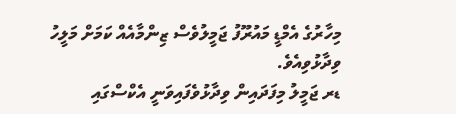މިހާރުގެ އެމްޑީ މައުރޫފު ޖަމީލުވެސް ޒިންމާއެއް ކަމަށް މަލީހު ވިދާޅުވިއެވެ.
ޑރ ޖަމީލު މިފަދައިން ވިދާޅުވެފައިވަނީ އެކްސްގައި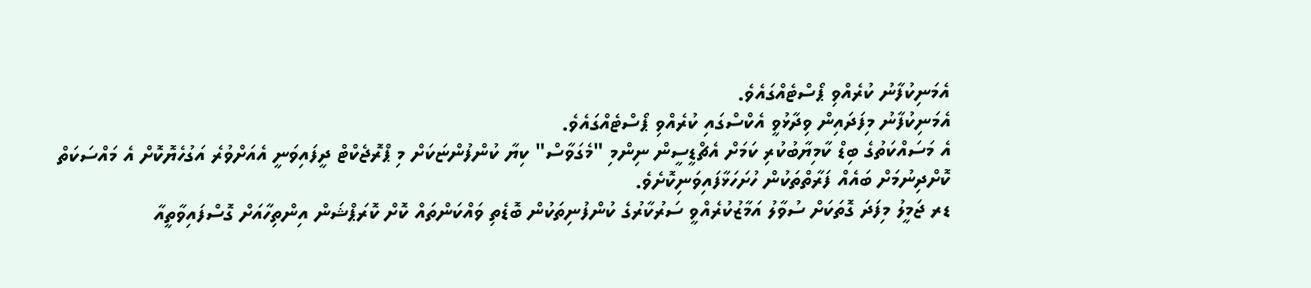އެމަނިކުފާނު ކުރެއްވި ޕޯސްޓެއްގައެވެ.
އެމަނިކުފާނު މިފަދައިން ވިދާޅުވީ އެކްސްގައި ކުރެއްވި ޕޯސްޓެއްގައެވެ.
އެ މަސައްކަތުގެ ބިޑް ކާމިޔާބުކުރި ކަމަށް އެޗްޑީސީން ނިންމި "މެގަވާސް" ކިޔާ ކުންފުންޏަކަށް މި ޕްރޮޖެކްޓް ދީފައިވަނީ އެއަށްވުރެ އަގުހެޔޮކޮށް އެ މައްސަކަތް ކޮށްދިނުމަށް ބައެއް ފަރާތްތަކުން ހުށަހަޅާފައިވަނިކޮށެވެ.
ޑރ ޖަމީލު މިފަދަ ގޮތަކަށް ސުވާލު އަމާޒުކުރެއްވީ ސަރުކާރުގެ ކުންފުނިތަކުން ބޮޑެތި ވައްކަންތައް ކޮށް ކޮރަޕްޝަން އިންތިހާއަށް ގޮސްފައިވާތީއާ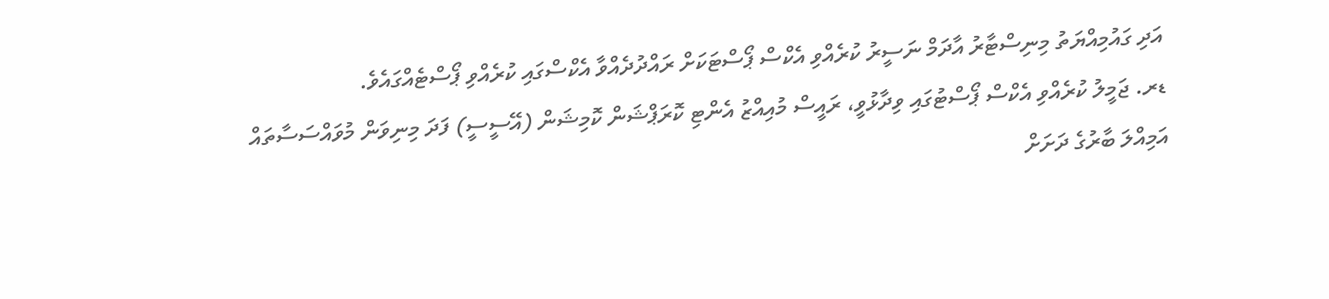އަދި ގައުމިއްޔަތު މިނިސްޓާރު އާދަމް ނަސީރު ކުރެއްވި އެކްސް ޕޯސްޓަކަށް ރައްދުދެއްވާ އެކްސްގައި ކުރެއްވި ޕޯސްޓެއްގައެވެ.
ޑރ. ޖަމީލު ކުރެއްވި އެކްސް ޕޯސްޓުގައި ވިދާޅުވީ، ރައީސް މުއިއްޒު އެންޓި ކޮރަޕްޝަން ކޮމިޝަން (އޭސީސީ) ފަދަ މިނިވަން މުވައްސަސާތައް އަމިއްލަ ބާރުގެ ދަށަށް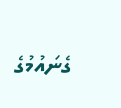ގެނައުމުގެ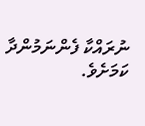ނުރައްކާ ފެންނަމުންދާ ކަމަށެވެ.